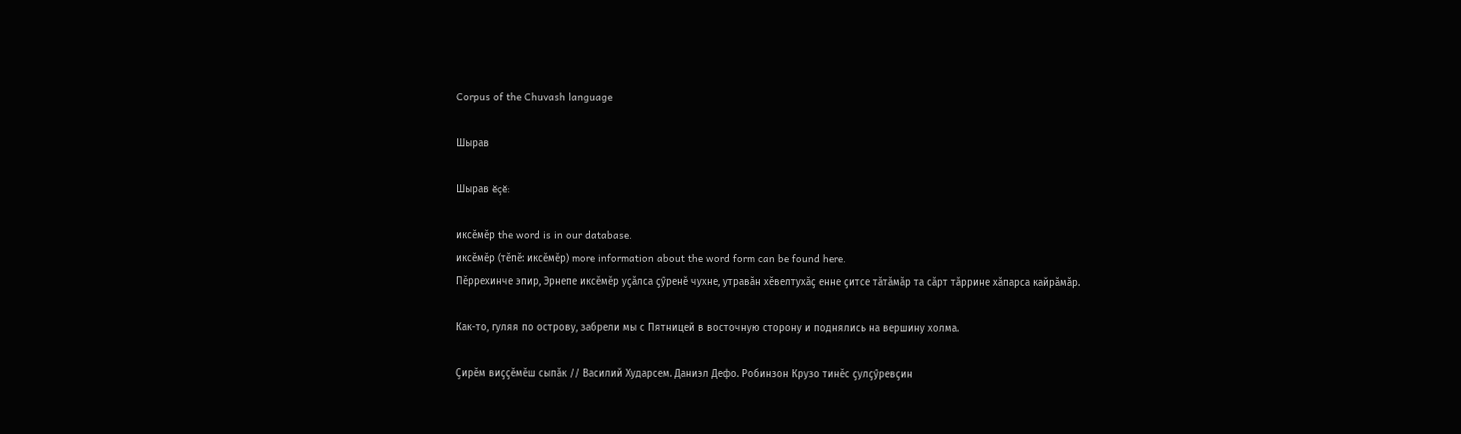Corpus of the Chuvash language

Шырав

Шырав ĕçĕ:

иксӗмӗр the word is in our database.
иксӗмӗр (тĕпĕ: иксӗмӗр) more information about the word form can be found here.
Пӗррехинче эпир, Эрнепе иксӗмӗр уҫӑлса ҫӳренӗ чухне, утравӑн хӗвелтухӑҫ енне ҫитсе тӑтӑмӑр та сӑрт тӑррине хӑпарса кайрӑмӑр.

Как-то, гуляя по острову, забрели мы с Пятницей в восточную сторону и поднялись на вершину холма.

Ҫирӗм виҫҫӗмӗш сыпӑк // Василий Хударсем. Даниэл Дефо. Робинзон Крузо тинӗс ҫулҫӳревҫин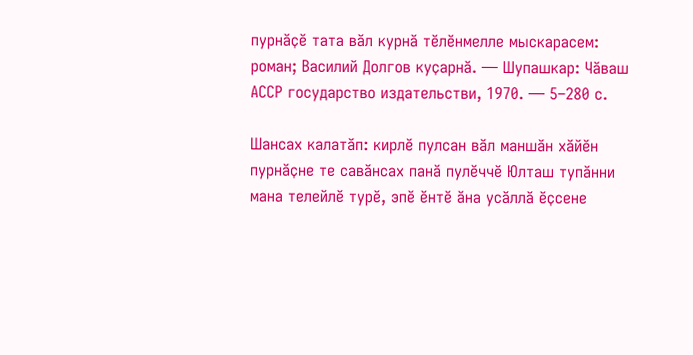пурнӑҫӗ тата вӑл курнӑ тӗлӗнмелле мыскарасем: роман; Василий Долгов куҫарнӑ. — Шупашкар: Чӑваш АССР государство издательстви, 1970. — 5–280 с.

Шансах калатӑп: кирлӗ пулсан вӑл маншӑн хӑйӗн пурнӑҫне те савӑнсах панӑ пулӗччӗ Юлташ тупӑнни мана телейлӗ турӗ, эпӗ ӗнтӗ ӑна усӑллӑ ӗҫсене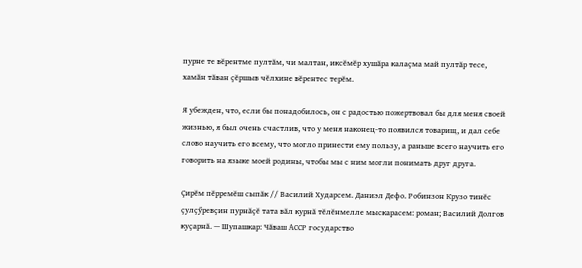пурне те вӗрентме пултӑм, чи малтан, иксӗмӗр хушӑра калаҫма май пултӑр тесе, хамӑн тӑван ҫӗршыв чӗлхине вӗрентес терӗм.

Я убежден, что, если бы понадобилось, он с радостью пожертвовал бы для меня своей жизнью, я был очень счастлив, что у меня наконец-то появился товарищ, и дал себе слово научить его всему, что могло принести ему пользу, а раньше всего научить его говорить на языке моей родины, чтобы мы с ним могли понимать друг друга.

Ҫирӗм пӗрремӗш сыпӑк // Василий Хударсем. Даниэл Дефо. Робинзон Крузо тинӗс ҫулҫӳревҫин пурнӑҫӗ тата вӑл курнӑ тӗлӗнмелле мыскарасем: роман; Василий Долгов куҫарнӑ. — Шупашкар: Чӑваш АССР государство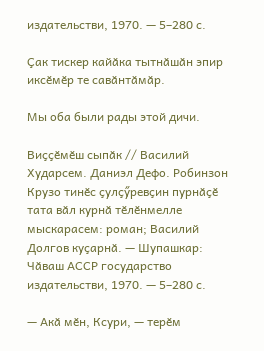издательстви, 1970. — 5–280 с.

Ҫак тискер кайӑка тытнӑшӑн эпир иксӗмӗр те савӑнтӑмӑр.

Мы оба были рады этой дичи.

Виҫҫӗмӗш сыпӑк // Василий Хударсем. Даниэл Дефо. Робинзон Крузо тинӗс ҫулҫӳревҫин пурнӑҫӗ тата вӑл курнӑ тӗлӗнмелле мыскарасем: роман; Василий Долгов куҫарнӑ. — Шупашкар: Чӑваш АССР государство издательстви, 1970. — 5–280 с.

— Акӑ мӗн, Ксури, — терӗм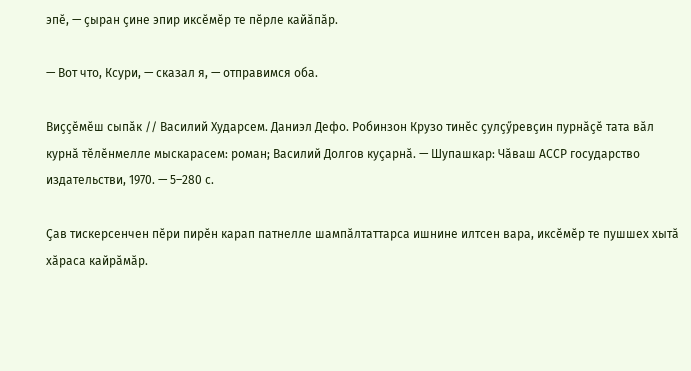эпӗ, — ҫыран ҫине эпир иксӗмӗр те пӗрле кайӑпӑр.

— Вот что, Ксури, — сказал я, — отправимся оба.

Виҫҫӗмӗш сыпӑк // Василий Хударсем. Даниэл Дефо. Робинзон Крузо тинӗс ҫулҫӳревҫин пурнӑҫӗ тата вӑл курнӑ тӗлӗнмелле мыскарасем: роман; Василий Долгов куҫарнӑ. — Шупашкар: Чӑваш АССР государство издательстви, 1970. — 5–280 с.

Ҫав тискерсенчен пӗри пирӗн карап патнелле шампӑлтаттарса ишнине илтсен вара, иксӗмӗр те пушшех хытӑ хӑраса кайрӑмӑр.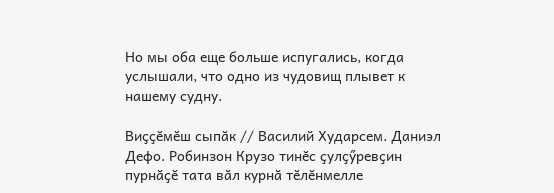Но мы оба еще больше испугались, когда услышали, что одно из чудовищ плывет к нашему судну.

Виҫҫӗмӗш сыпӑк // Василий Хударсем. Даниэл Дефо. Робинзон Крузо тинӗс ҫулҫӳревҫин пурнӑҫӗ тата вӑл курнӑ тӗлӗнмелле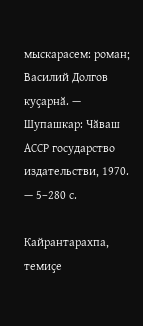мыскарасем: роман; Василий Долгов куҫарнӑ. — Шупашкар: Чӑваш АССР государство издательстви, 1970. — 5–280 с.

Кайрантарахпа, темиҫе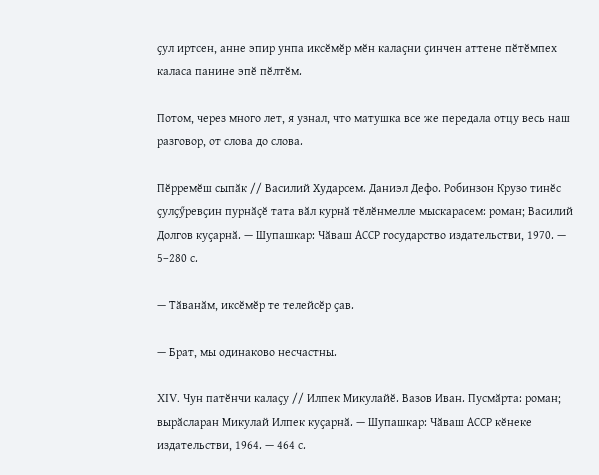ҫул иртсен, анне эпир унпа иксӗмӗр мӗн калаҫни ҫинчен аттене пӗтӗмпех каласа панине эпӗ пӗлтӗм.

Потом, через много лет, я узнал, что матушка все же передала отцу весь наш разговор, от слова до слова.

Пӗрремӗш сыпӑк // Василий Хударсем. Даниэл Дефо. Робинзон Крузо тинӗс ҫулҫӳревҫин пурнӑҫӗ тата вӑл курнӑ тӗлӗнмелле мыскарасем: роман; Василий Долгов куҫарнӑ. — Шупашкар: Чӑваш АССР государство издательстви, 1970. — 5–280 с.

— Тӑванӑм, иксӗмӗр те телейсӗр ҫав.

— Брат, мы одинаково несчастны.

XIV. Чун патӗнчи калаҫу // Илпек Микулайӗ. Вазов Иван. Пусмӑрта: роман; вырӑсларан Микулай Илпек куҫарнӑ. — Шупашкар: Чӑваш АССР кӗнеке издательстви, 1964. — 464 с.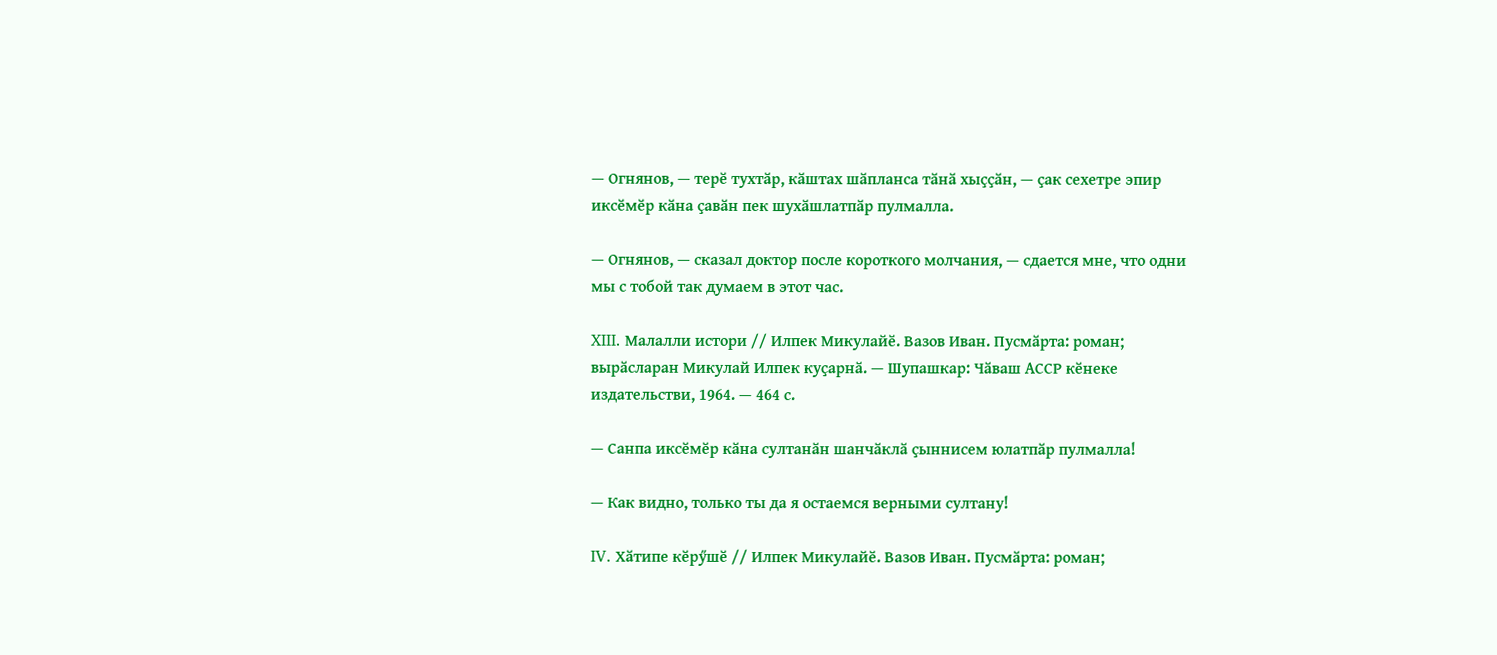— Огнянов, — терӗ тухтӑр, кӑштах шӑпланса тӑнӑ хыҫҫӑн, — ҫак сехетре эпир иксӗмӗр кӑна ҫавӑн пек шухӑшлатпӑр пулмалла.

— Огнянов, — сказал доктор после короткого молчания, — сдается мне, что одни мы с тобой так думаем в этот час.

XIII. Малалли истори // Илпек Микулайӗ. Вазов Иван. Пусмӑрта: роман; вырӑсларан Микулай Илпек куҫарнӑ. — Шупашкар: Чӑваш АССР кӗнеке издательстви, 1964. — 464 с.

— Санпа иксӗмӗр кӑна султанӑн шанчӑклӑ ҫыннисем юлатпӑр пулмалла!

— Как видно, только ты да я остаемся верными султану!

IV. Хӑтипе кӗрӳшӗ // Илпек Микулайӗ. Вазов Иван. Пусмӑрта: роман;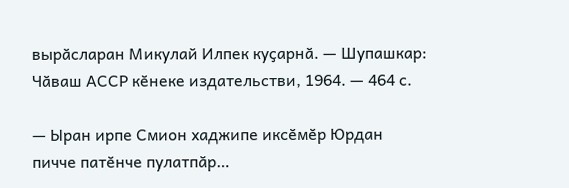вырӑсларан Микулай Илпек куҫарнӑ. — Шупашкар: Чӑваш АССР кӗнеке издательстви, 1964. — 464 с.

— Ыран ирпе Смион хаджипе иксӗмӗр Юрдан пичче патӗнче пулатпӑр…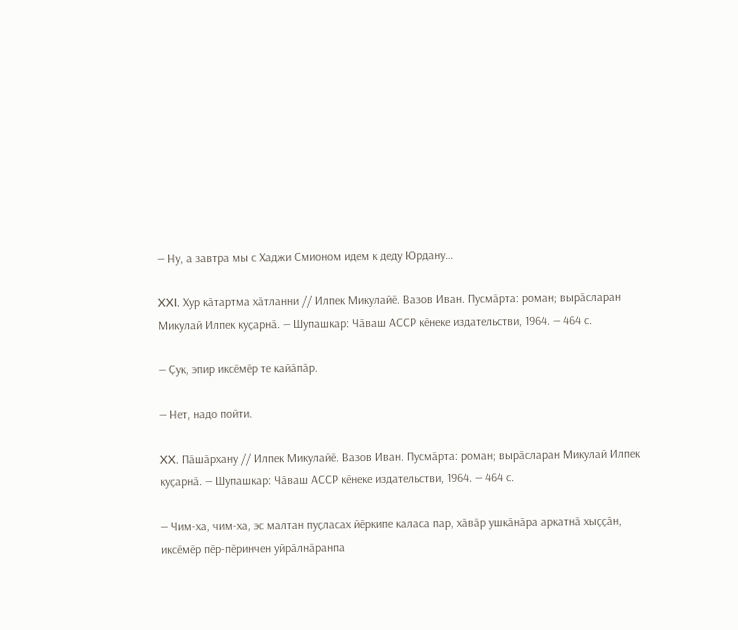— Ну, а завтра мы с Хаджи Смионом идем к деду Юрдану…

XXI. Хур кӑтартма хӑтланни // Илпек Микулайӗ. Вазов Иван. Пусмӑрта: роман; вырӑсларан Микулай Илпек куҫарнӑ. — Шупашкар: Чӑваш АССР кӗнеке издательстви, 1964. — 464 с.

— Ҫук, эпир иксӗмӗр те кайӑпӑр.

— Нет, надо пойти.

XX. Пӑшӑрхану // Илпек Микулайӗ. Вазов Иван. Пусмӑрта: роман; вырӑсларан Микулай Илпек куҫарнӑ. — Шупашкар: Чӑваш АССР кӗнеке издательстви, 1964. — 464 с.

— Чим-ха, чим-ха, эс малтан пуҫласах йӗркипе каласа пар, хӑвӑр ушкӑнӑра аркатнӑ хыҫҫӑн, иксӗмӗр пӗр-пӗринчен уйрӑлнӑранпа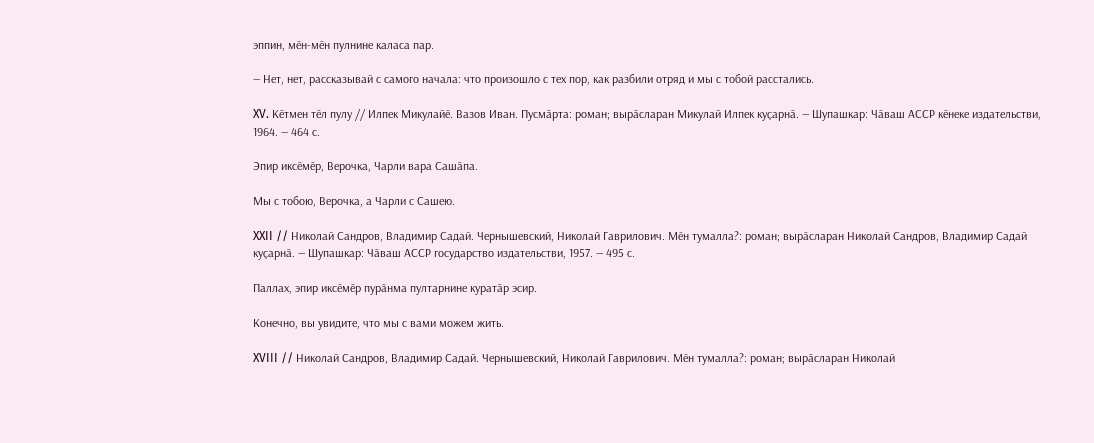эппин, мӗн-мӗн пулнине каласа пар.

— Нет, нет, рассказывай с самого начала: что произошло с тех пор, как разбили отряд и мы с тобой расстались.

XV. Кӗтмен тӗл пулу // Илпек Микулайӗ. Вазов Иван. Пусмӑрта: роман; вырӑсларан Микулай Илпек куҫарнӑ. — Шупашкар: Чӑваш АССР кӗнеке издательстви, 1964. — 464 с.

Эпир иксӗмӗр, Верочка, Чарли вара Сашӑпа.

Мы с тобою, Верочка, а Чарли с Сашею.

XXII // Николай Сандров, Владимир Садай. Чернышевский, Николай Гаврилович. Мӗн тумалла?: роман; вырӑсларан Николай Сандров, Владимир Садай куҫарнӑ. — Шупашкар: Чӑваш АССР государство издательстви, 1957. — 495 с.

Паллах, эпир иксӗмӗр пурӑнма пултарнине куратӑр эсир.

Конечно, вы увидите, что мы с вами можем жить.

XVIII // Николай Сандров, Владимир Садай. Чернышевский, Николай Гаврилович. Мӗн тумалла?: роман; вырӑсларан Николай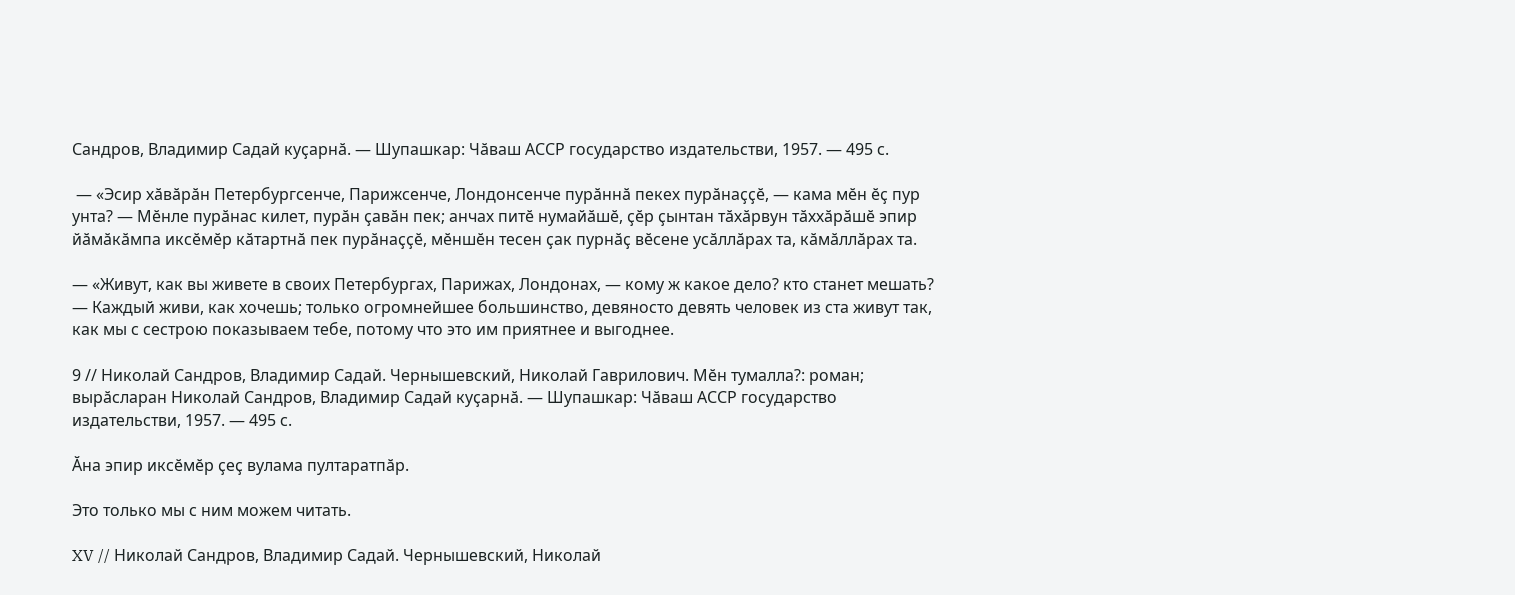Сандров, Владимир Садай куҫарнӑ. — Шупашкар: Чӑваш АССР государство издательстви, 1957. — 495 с.

 — «Эсир хӑвӑрӑн Петербургсенче, Парижсенче, Лондонсенче пурӑннӑ пекех пурӑнаҫҫӗ, — кама мӗн ӗҫ пур унта? — Мӗнле пурӑнас килет, пурӑн ҫавӑн пек; анчах питӗ нумайӑшӗ, ҫӗр ҫынтан тӑхӑрвун тӑххӑрӑшӗ эпир йӑмӑкӑмпа иксӗмӗр кӑтартнӑ пек пурӑнаҫҫӗ, мӗншӗн тесен ҫак пурнӑҫ вӗсене усӑллӑрах та, кӑмӑллӑрах та.

— «Живут, как вы живете в своих Петербургах, Парижах, Лондонах, — кому ж какое дело? кто станет мешать? — Каждый живи, как хочешь; только огромнейшее большинство, девяносто девять человек из ста живут так, как мы с сестрою показываем тебе, потому что это им приятнее и выгоднее.

9 // Николай Сандров, Владимир Садай. Чернышевский, Николай Гаврилович. Мӗн тумалла?: роман; вырӑсларан Николай Сандров, Владимир Садай куҫарнӑ. — Шупашкар: Чӑваш АССР государство издательстви, 1957. — 495 с.

Ӑна эпир иксӗмӗр ҫеҫ вулама пултаратпӑр.

Это только мы с ним можем читать.

XV // Николай Сандров, Владимир Садай. Чернышевский, Николай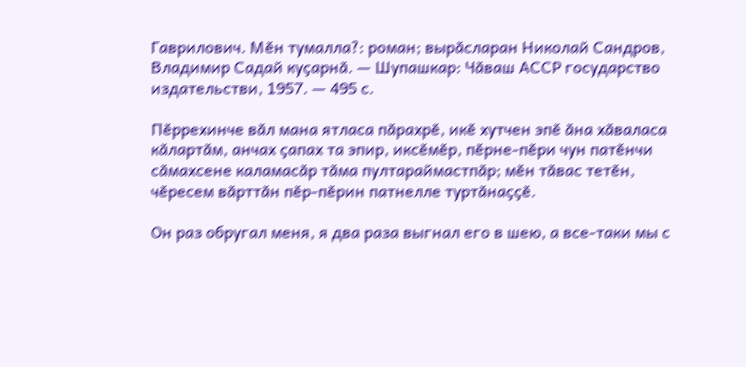Гаврилович. Мӗн тумалла?: роман; вырӑсларан Николай Сандров, Владимир Садай куҫарнӑ. — Шупашкар: Чӑваш АССР государство издательстви, 1957. — 495 с.

Пӗррехинче вӑл мана ятласа пӑрахрӗ, икӗ хутчен эпӗ ӑна хӑваласа кӑлартӑм, анчах ҫапах та эпир, иксӗмӗр, пӗрне-пӗри чун патӗнчи сӑмахсене каламасӑр тӑма пултараймастпӑр; мӗн тӑвас тетӗн, чӗресем вӑрттӑн пӗр-пӗрин патнелле туртӑнаҫҫӗ.

Он раз обругал меня, я два раза выгнал его в шею, а все-таки мы с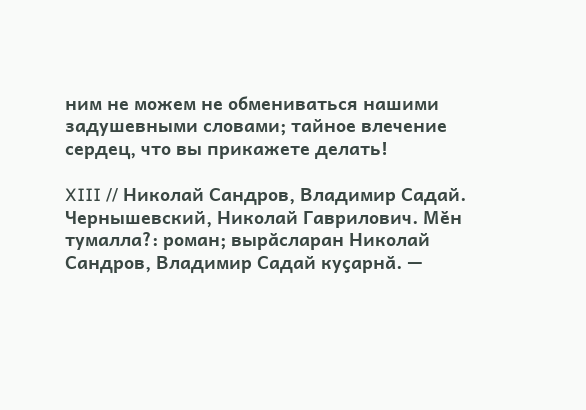ним не можем не обмениваться нашими задушевными словами; тайное влечение сердец, что вы прикажете делать!

XIII // Николай Сандров, Владимир Садай. Чернышевский, Николай Гаврилович. Мӗн тумалла?: роман; вырӑсларан Николай Сандров, Владимир Садай куҫарнӑ. —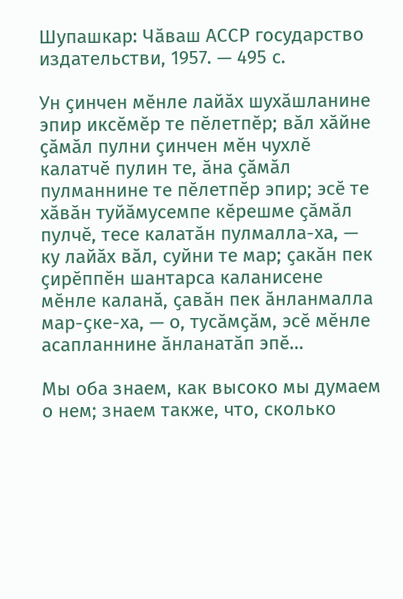Шупашкар: Чӑваш АССР государство издательстви, 1957. — 495 с.

Ун ҫинчен мӗнле лайӑх шухӑшланине эпир иксӗмӗр те пӗлетпӗр; вӑл хӑйне ҫӑмӑл пулни ҫинчен мӗн чухлӗ калатчӗ пулин те, ӑна ҫӑмӑл пулманнине те пӗлетпӗр эпир; эсӗ те хӑвӑн туйӑмусемпе кӗрешме ҫӑмӑл пулчӗ, тесе калатӑн пулмалла-ха, — ку лайӑх вӑл, суйни те мар; ҫакӑн пек ҫирӗппӗн шантарса каланисене мӗнле каланӑ, ҫавӑн пек ӑнланмалла мар-ҫке-ха, — о, тусӑмҫӑм, эсӗ мӗнле асапланнине ӑнланатӑп эпӗ…

Мы оба знаем, как высоко мы думаем о нем; знаем также, что, сколько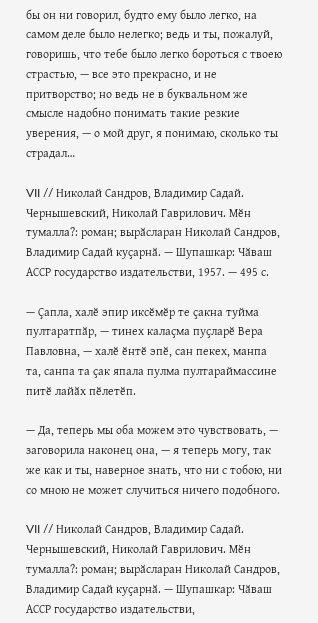бы он ни говорил, будто ему было легко, на самом деле было нелегко; ведь и ты, пожалуй, говоришь, что тебе было легко бороться с твоею страстью, — все это прекрасно, и не притворство; но ведь не в буквальном же смысле надобно понимать такие резкие уверения, — о мой друг, я понимаю, сколько ты страдал…

VII // Николай Сандров, Владимир Садай. Чернышевский, Николай Гаврилович. Мӗн тумалла?: роман; вырӑсларан Николай Сандров, Владимир Садай куҫарнӑ. — Шупашкар: Чӑваш АССР государство издательстви, 1957. — 495 с.

— Ҫапла, халӗ эпир иксӗмӗр те ҫакна туйма пултаратпӑр, — тинех калаҫма пуҫларӗ Вера Павловна, — халӗ ӗнтӗ эпӗ, сан пекех, манпа та, санпа та ҫак япала пулма пултараймассине питӗ лайӑх пӗлетӗп.

— Да, теперь мы оба можем это чувствовать, — заговорила наконец она, — я теперь могу, так же как и ты, наверное знать, что ни с тобою, ни со мною не может случиться ничего подобного.

VII // Николай Сандров, Владимир Садай. Чернышевский, Николай Гаврилович. Мӗн тумалла?: роман; вырӑсларан Николай Сандров, Владимир Садай куҫарнӑ. — Шупашкар: Чӑваш АССР государство издательстви,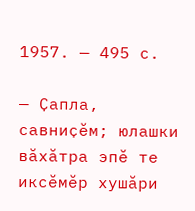1957. — 495 с.

— Ҫапла, савниҫӗм; юлашки вӑхӑтра эпӗ те иксӗмӗр хушӑри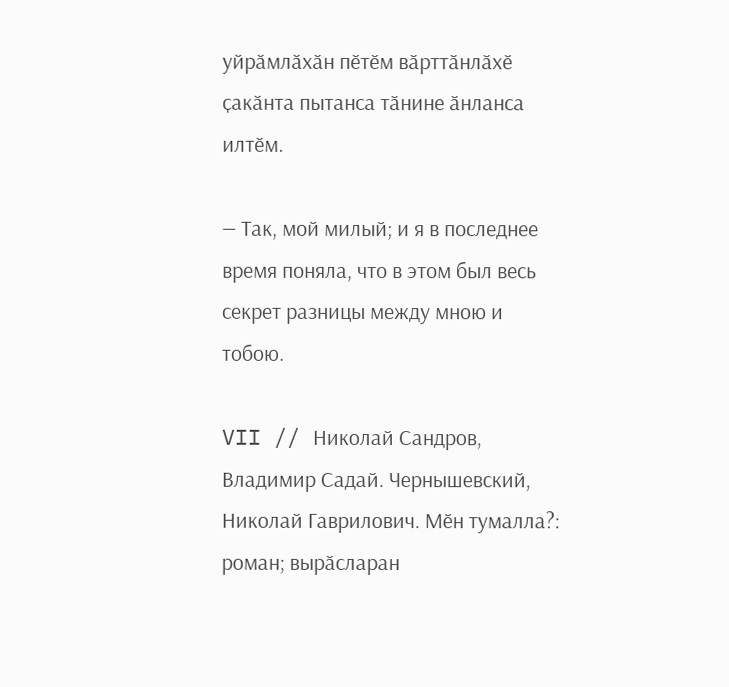уйрӑмлӑхӑн пӗтӗм вӑрттӑнлӑхӗ ҫакӑнта пытанса тӑнине ӑнланса илтӗм.

— Так, мой милый; и я в последнее время поняла, что в этом был весь секрет разницы между мною и тобою.

VII // Николай Сандров, Владимир Садай. Чернышевский, Николай Гаврилович. Мӗн тумалла?: роман; вырӑсларан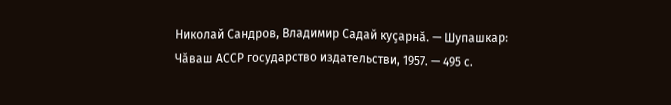Николай Сандров, Владимир Садай куҫарнӑ. — Шупашкар: Чӑваш АССР государство издательстви, 1957. — 495 с.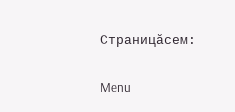Страницăсем:

Menu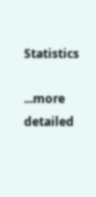Statistics

...more detailed